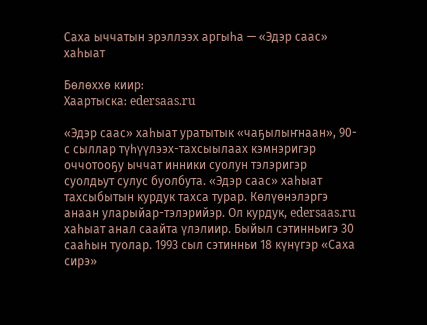Саха ыччатын эрэллээх аргыһа — «Эдэр саас» хаһыат

Бөлөххө киир:
Хаартыска: edersaas.ru

«Эдэр саас» хаһыат уратытык «чаҕылыҥнаан», 90-с сыллар түһүүлээх-тахсыылаах кэмнэригэр оччотооҕу ыччат инники суолун тэлэригэр суолдьут сулус буолбута. «Эдэр саас» хаһыат тахсыбытын курдук тахса турар. Көлүөнэлэргэ анаан уларыйар-тэлэрийэр. Ол курдук, edersaas.ru хаһыат анал саайта үлэлиир. Быйыл сэтинньигэ 30 сааһын туолар. 1993 сыл сэтинньи 18 күнүгэр «Саха сирэ»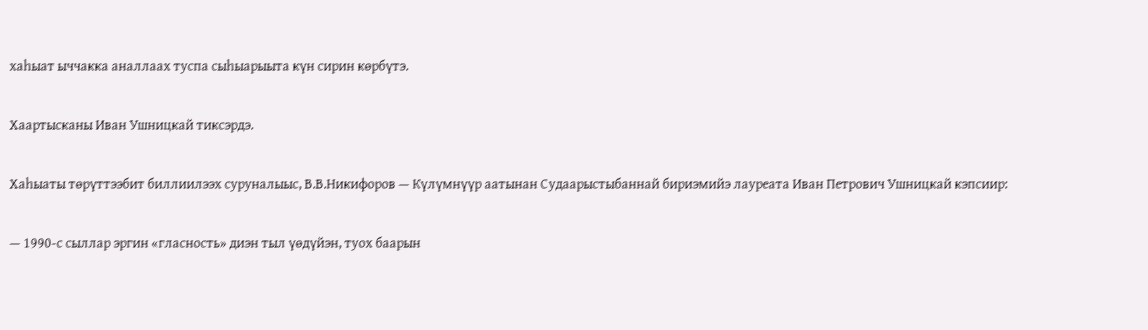хаһыат ыччакка аналлаах туспа сыһыарыыта күн сирин көрбүтэ.

Хаартысканы Иван Ушницкай тиксэрдэ.

Хаһыаты төрүттээбит биллиилээх суруналыыс, В.В.Никифоров — Күлүмнүүр аатынан Судаарыстыбаннай бириэмийэ лауреата Иван Петрович Ушницкай кэпсиир:

— 1990-с сыллар эргин «гласность» диэн тыл үөдүйэн, туох баарын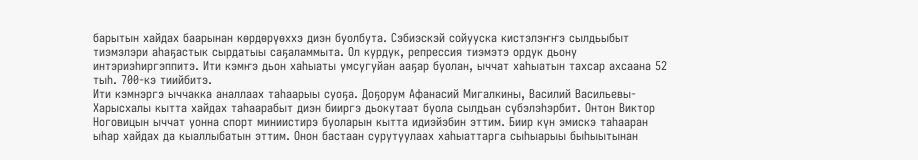барытын хайдах баарынан көрдөрүөххэ диэн буолбута. Сэбиэскэй сойууска кистэлэҥҥэ сылдьыбыт тиэмэлэри аһаҕастык сырдатыы саҕаламмыта. Ол курдук, репрессия тиэмэтэ ордук дьону интэриэһиргэппитэ. Ити кэмҥэ дьон хаһыаты умсугуйан ааҕар буолан, ыччат хаһыатын тахсар ахсаана 52 тыһ. 700-кэ тиийбитэ.
Ити кэмнэргэ ыччакка аналлаах таһаарыы суоҕа. Доҕорум Афанасий Мигалкины, Василий Васильевы-Харысхалы кытта хайдах таһаарабыт диэн бииргэ дьокутаат буола сылдьан сүбэлэһэрбит. Онтон Виктор Ноговицын ыччат уонна спорт миниистирэ буоларын кытта идиэйэбин эттим. Биир күн эмискэ таһааран ыһар хайдах да кыаллыбатын эттим. Онон бастаан сурутуулаах хаһыаттарга сыһыарыы быһыытынан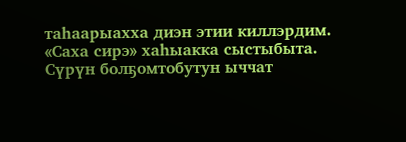таһаарыахха диэн этии киллэрдим. «Саха сирэ» хаһыакка сыстыбыта. Сүрүн болҕомтобутун ыччат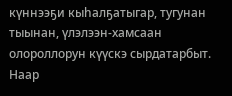күннээҕи кыһалҕатыгар, тугунан тыынан, үлэлээн-хамсаан олороллорун күүскэ сырдатарбыт. Наар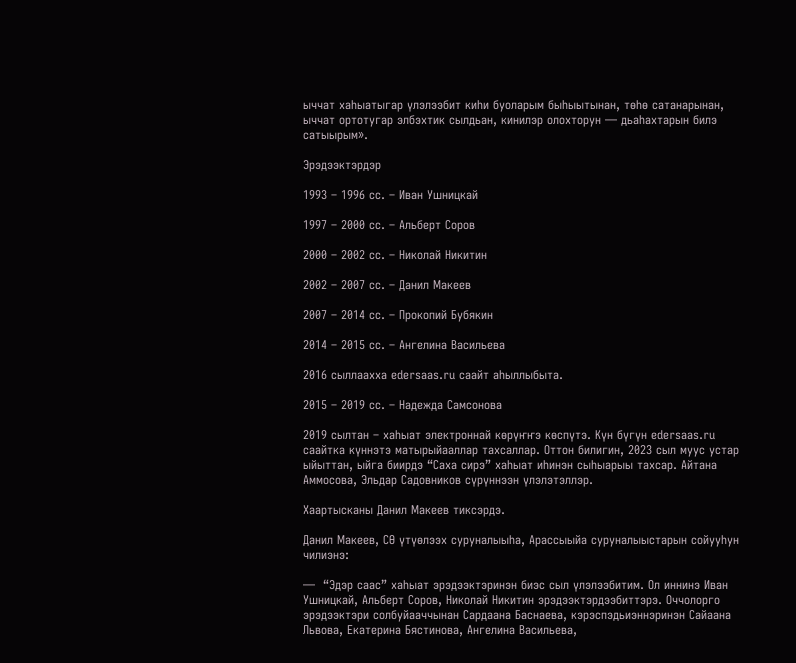ыччат хаһыатыгар үлэлээбит киһи буоларым быһыытынан, төһө сатанарынан, ыччат ортотугар элбэхтик сылдьан, кинилэр олохторун — дьаһахтарын билэ сатыырым».

Эрэдээктэрдэр

1993 – 1996 сс. – Иван Ушницкай

1997 – 2000 сс. – Альберт Соров

2000 – 2002 сс. – Николай Никитин

2002 – 2007 сс. – Данил Макеев

2007 – 2014 сс. – Прокопий Бубякин

2014 – 2015 сс. – Ангелина Васильева

2016 сыллаахха edersaas.ru саайт аһыллыбыта.

2015 – 2019 сс. – Надежда Самсонова

2019 сылтан – хаһыат электроннай көрүҥҥэ көспүтэ. Күн бүгүн edersаas.ru саайтка күннэтэ матырыйааллар тахсаллар. Оттон билигин, 2023 сыл муус устар ыйыттан, ыйга биирдэ “Саха сирэ” хаһыат иһинэн сыһыарыы тахсар. Айтана Аммосова, Эльдар Садовников сүрүннээн үлэлэтэллэр.

Хаартысканы Данил Макеев тиксэрдэ.

Данил Макеев, СӨ үтүөлээх суруналыыһа, Арассыыйа суруналыыстарын сойууһун чилиэнэ:

—  “Эдэр саас” хаһыат эрэдээктэринэн биэс сыл үлэлээбитим. Ол иннинэ Иван Ушницкай, Альберт Соров, Николай Никитин эрэдээктэрдээбиттэрэ. Оччолорго эрэдээктэри солбуйааччынан Сардаана Баснаева, кэрэспэдьиэннэринэн Сайаана Львова, Екатерина Бястинова, Ангелина Васильева,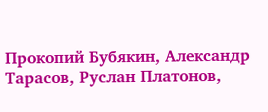Прокопий Бубякин, Александр Тарасов, Руслан Платонов,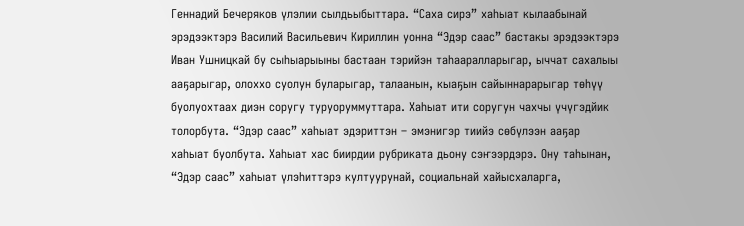Геннадий Бечеряков үлэлии сылдьыбыттара. “Саха сирэ” хаһыат кылаабынай эрэдээктэрэ Василий Васильевич Кириллин уонна “Эдэр саас” бастакы эрэдээктэрэ Иван Ушницкай бу сыһыарыыны бастаан тэрийэн таһааралларыгар, ыччат сахалыы ааҕарыгар, олоххо суолун буларыгар, талаанын, кыаҕын сайыннарарыгар төһүү буолуохтаах диэн соругу туруоруммуттара. Хаһыат ити соругун чахчы үчүгэдйик толорбута. “Эдэр саас” хаһыат эдэриттэн – эмэнигэр тиийэ сөбүлээн ааҕар хаһыат буолбута. Хаһыат хас биирдии рубриката дьону сэҥээрдэрэ. Ону таһынан, “Эдэр саас” хаһыат үлэһиттэрэ култуурунай, социальнай хайысхаларга,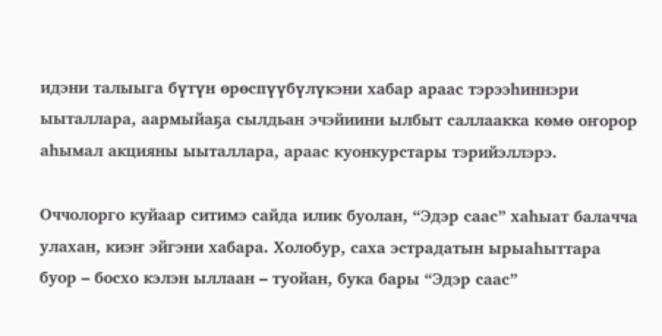идэни талыыга бүтүн өрөспүүбүлүкэни хабар араас тэрээһиннэри ыыталлара, аармыйаҕа сылдьан эчэйиини ылбыт саллаакка көмө оҥорор аһымал акцияны ыыталлара, араас куонкурстары тэрийэллэрэ.

Оччолорго куйаар ситимэ сайда илик буолан, “Эдэр саас” хаһыат балачча улахан, киэҥ эйгэни хабара. Холобур, саха эстрадатын ырыаһыттара буор – босхо кэлэн ыллаан – туойан, бука бары “Эдэр саас”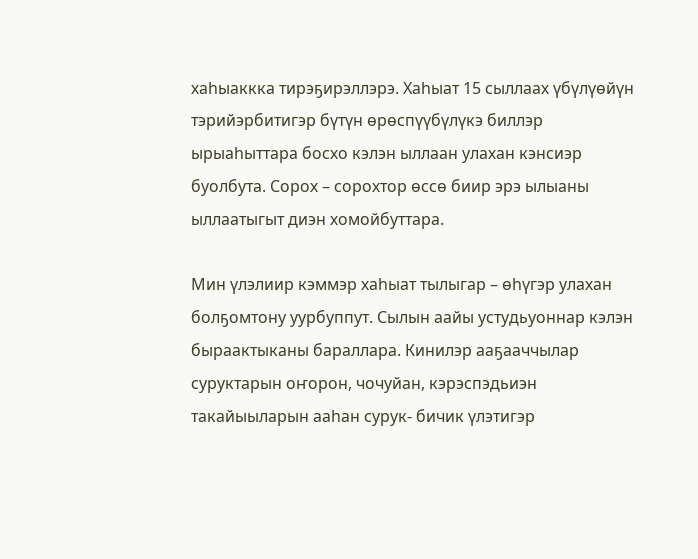хаһыаккка тирэҕирэллэрэ. Хаһыат 15 сыллаах үбүлүөйүн тэрийэрбитигэр бүтүн өрөспүүбүлүкэ биллэр ырыаһыттара босхо кэлэн ыллаан улахан кэнсиэр буолбута. Сорох – сорохтор өссө биир эрэ ылыаны ыллаатыгыт диэн хомойбуттара.

Мин үлэлиир кэммэр хаһыат тылыгар – өһүгэр улахан болҕомтону уурбуппут. Сылын аайы устудьуоннар кэлэн быраактыканы бараллара. Кинилэр ааҕааччылар суруктарын оҥорон, чочуйан, кэрэспэдьиэн такайыыларын ааһан сурук- бичик үлэтигэр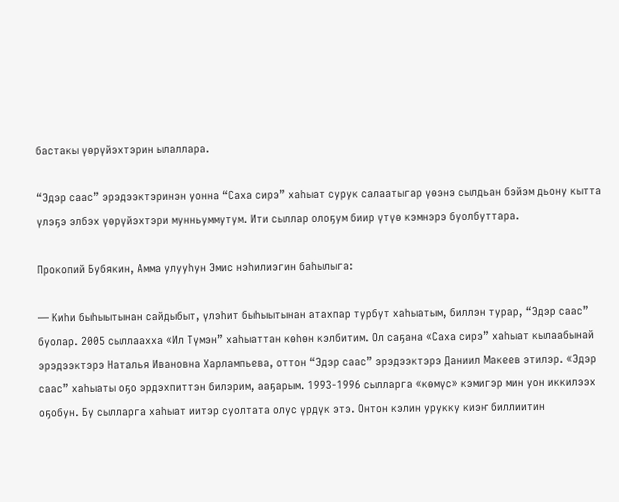бастакы үөрүйэхтэрин ылаллара.

“Эдэр саас” эрэдээктэринэн уонна “Саха сирэ” хаһыат сурук салаатыгар үөэнэ сылдьан бэйэм дьону кытта үлэҕэ элбэх үөрүйэхтэри мунньуммутум. Ити сыллар олоҕум биир үтүө кэмнэрэ буолбуттара.

Прокопий Бубякин, Амма улууһун Эмис нэһилиэгин баһылыга:

— Киһи быһыытынан сайдыбыт, үлэһит быһыытынан атахпар турбут хаһыатым, биллэн турар, “Эдэр саас” буолар. 2005 сыллаахха «Ил Түмэн” хаһыаттан көһөн кэлбитим. Ол саҕана «Саха сирэ” хаһыат кылаабынай эрэдээктэрэ Наталья Ивановна Харлампьева, оттон “Эдэр саас” эрэдээктэрэ Даниил Макеев этилэр. «Эдэр саас” хаһыаты оҕо эрдэхпиттэн билэрим, ааҕарым. 1993-1996 сылларга «көмүс» кэмигэр мин уон иккилээх оҕобун. Бу сылларга хаһыат иитэр суолтата олус үрдүк этэ. Онтон кэлин урукку киэҥ биллиитин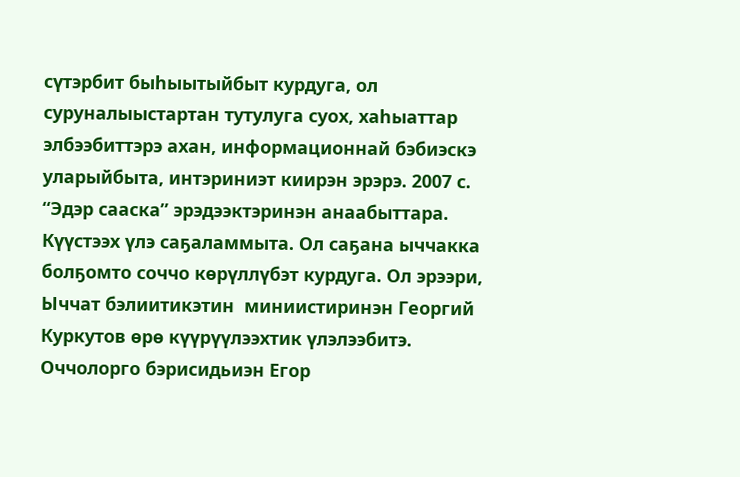сүтэрбит быһыытыйбыт курдуга, ол суруналыыстартан тутулуга суох, хаһыаттар элбээбиттэрэ ахан, информационнай бэбиэскэ уларыйбыта, интэриниэт киирэн эрэрэ. 2007 с. “Эдэр сааска” эрэдээктэринэн анаабыттара. Күүстээх үлэ саҕаламмыта. Ол саҕана ыччакка болҕомто соччо көрүллүбэт курдуга. Ол эрээри, Ыччат бэлиитикэтин  миниистиринэн Георгий Куркутов өрө күүрүүлээхтик үлэлээбитэ. Оччолорго бэрисидьиэн Егор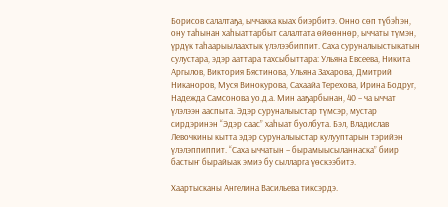Борисов салалтаҕа, ыччакка кыах биэрбитэ. Онно сөп түбэһэн, ону таһынан хаһыаттарбыт салалтата өйөөннөр, ыччаты түмэн, үрдүк таһаарыылаахтык үлэлээбиппит. Саха суруналыыстыкатын сулустара, эдэр ааттара тахсыбыттара: Ульяна Евсеева, Никита Аргылов, Виктория Бястинова, Ульяна Захарова, Дмитрий Никаноров, Муся Винокурова, Сахаайа Терехова, Ирина Бодруг, Надежда Самсонова уо.д.а. Мин ааҕарбынан, 40 – ча ыччат үлэлээн ааспыта. Эдэр суруналыыстар түмсэр, мустар сирдэринэн “Эдэр саас” хаһыат буолбута. Бэл, Владислав Левочкины кытта эдэр суруналыыстар кулууптарын тэрийэн үлэлэппиппит. “Саха ыччатын – бырамыысыланнаска” биир бастыҥ бырайыак эмиэ бу сылларга үөскээбитэ.

Хаартысканы Ангелина Васильева тиксэрдэ.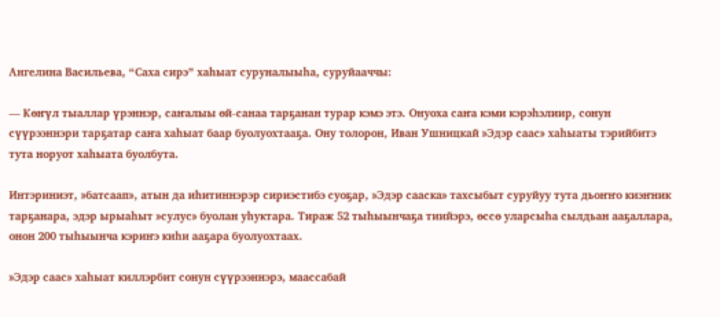Ангелина Васильева, “Саха сирэ” хаһыат суруналыыһа, суруйааччы:

— Көҥүл тыаллар үрэннэр, саҥалыы өй-санаа тарҕанан турар кэмэ этэ. Онуоха саҥа кэми кэрэһэлиир, сонун сүүрээннэри тарҕатар саҥа хаһыат баар буолуохтааҕа. Ону толорон, Иван Ушницкай »Эдэр саас» хаһыаты тэрийбитэ тута норуот хаһыата буолбута.

Интэриниэт, »батсаап», атын да иһитиннэрэр сириэстибэ суоҕар, »Эдэр сааска» тахсыбыт суруйуу тута дьоҥҥо киэҥник тарҕанара, эдэр ырыаһыт »сулус» буолан уһуктара. Тираж 52 тыһыынчаҕа тиийэрэ, өссө уларсыһа сылдьан ааҕаллара, онон 200 тыһыынча кэриҥэ киһи ааҕара буолуохтаах.

»Эдэр саас» хаһыат киллэрбит сонун сүүрээннэрэ, маассабай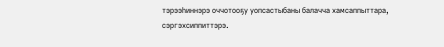тэрээһиннэрэ оччотооҕу уопсастыбаны балачча хамсаппыттара, сэргэхсиппиттэрэ.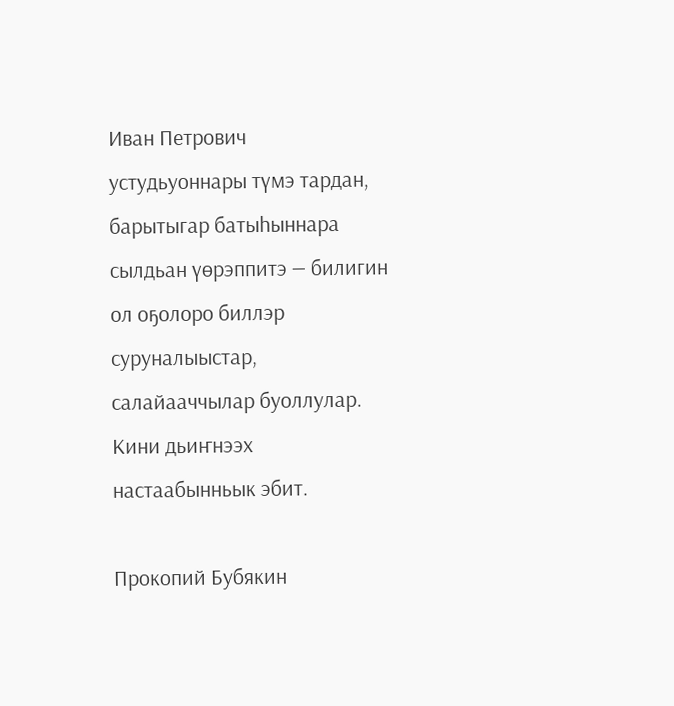Иван Петрович устудьуоннары түмэ тардан, барытыгар батыһыннара сылдьан үөрэппитэ — билигин ол оҕолоро биллэр суруналыыстар, салайааччылар буоллулар. Кини дьиҥнээх настаабынньык эбит.

Прокопий Бубякин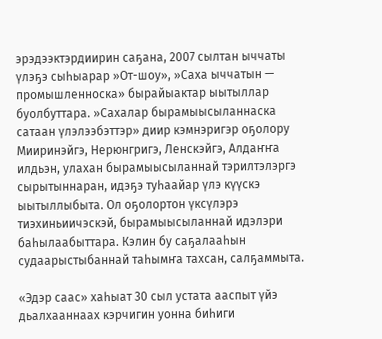эрэдээктэрдиирин саҕана, 2007 сылтан ыччаты үлэҕэ сыһыарар »От-шоу», »Саха ыччатын — промышленноска» бырайыактар ыытыллар буолбуттара. »Сахалар бырамыысыланнаска сатаан үлэлээбэттэр» диир кэмнэригэр оҕолору Мииринэйгэ, Нерюнгригэ, Ленскэйгэ, Алдаҥҥа илдьэн, улахан бырамыысыланнай тэрилтэлэргэ сырытыннаран, идэҕэ туһаайар үлэ күүскэ ыытыллыбыта. Ол оҕолортон үксүлэрэ тиэхиньиичэскэй, бырамыысыланнай идэлэри баһылаабыттара. Кэлин бу саҕалааһын судаарыстыбаннай таһымҥа тахсан, салҕаммыта.

«Эдэр саас» хаһыат 30 сыл устата ааспыт үйэ дьалхааннаах кэрчигин уонна биһиги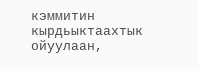кэммитин кырдьыктаахтык ойуулаан,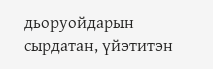дьоруойдарын сырдатан, үйэтитэн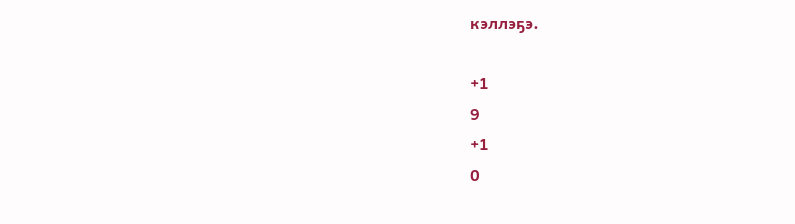кэллэҕэ.

+1
9
+1
0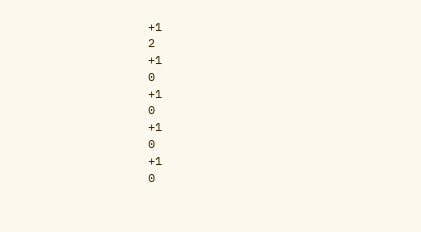+1
2
+1
0
+1
0
+1
0
+1
0